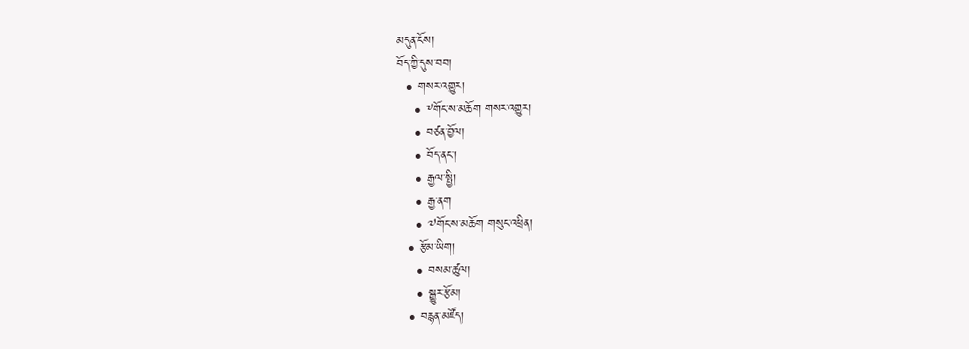མདུན་ངོས།
བོད་ཀྱི་དུས་བབ།
  • གསར་འགྱུར།
    • ༸གོང་ས་མཆོག གསར་འགྱུར།
    • བཙན་བྱོལ།
    • བོད་ནང་།
    • རྒྱལ་སྤྱི།
    • རྒྱ་ནག
    • ༧གོང་ས་མཆོག གསུང་འཕྲིན།
  • རྩོམ་ཡིག།
    • བསམ་ཚུལ།
    • སྒྱུར་རྩོམ།
  • བརྙན་མཛོད།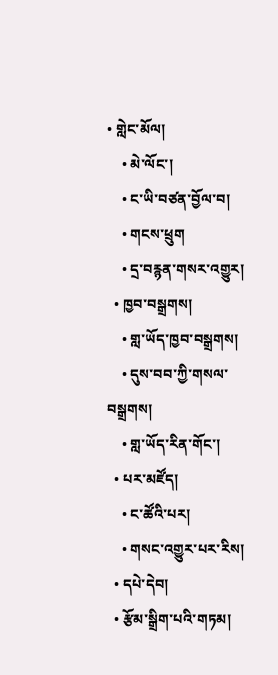• གླེང་མོལ།
    • མེ་ལོང་།
    • ང་ཡི་བཙན་བྱོལ་བ།
    • གངས་ཕྲུག
    • དྲ་བརྙན་གསར་འགྱུར།
  • ཁྱབ་བསྒྲགས།
    • གླ་ཡོད་ཁྱབ་བསྒྲགས།
    • དུས་བབ་ཀྱི་གསལ་བསྒྲགས།
    • གླ་ཡོད་རིན་གོང་།
  • པར་མཛོད།
    • ང་ཚོའི་པར།
    • གསང་འགྱུར་པར་རིས།
  • དཔེ་དེབ།
  • རྩོམ་སྒྲིག་པའི་གཏམ།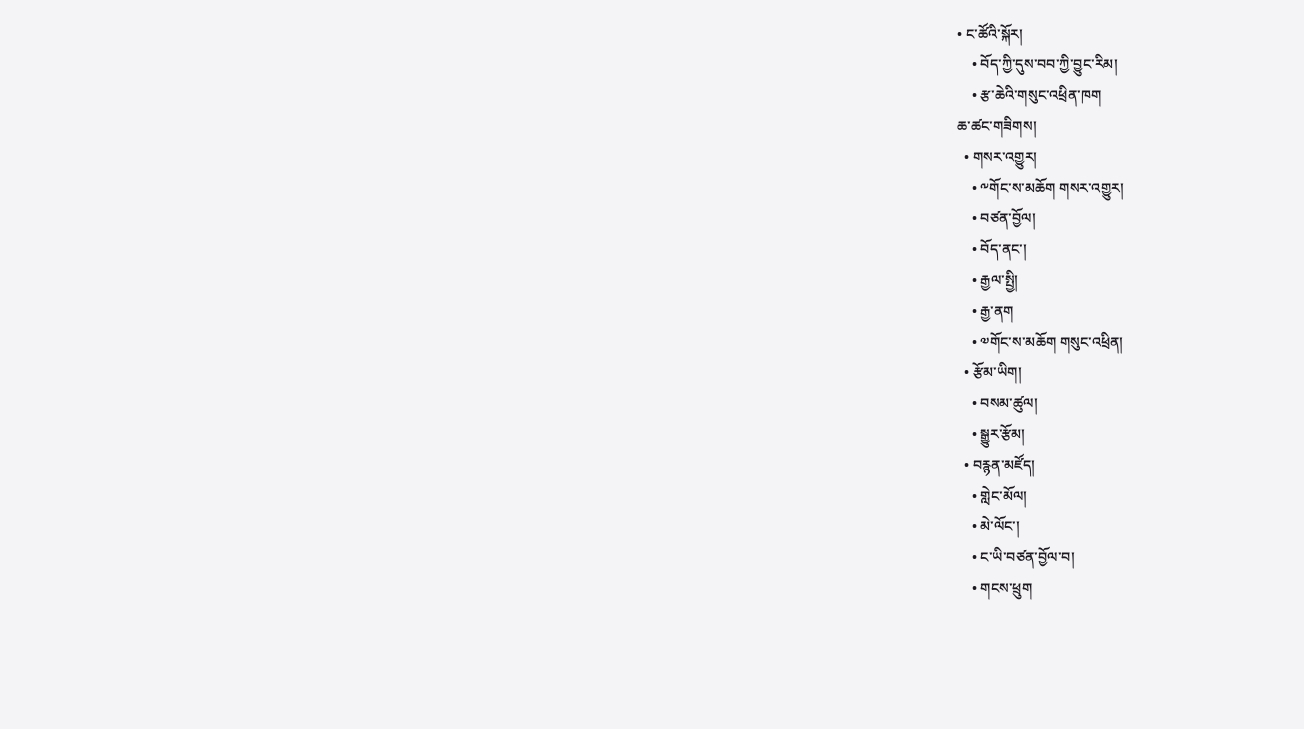• ང་ཚོའི་སྐོར།
    • བོད་ཀྱི་དུས་བབ་ཀྱི་བྱུང་རིམ།
    • རྩ་ཆེའི་གསུང་འཕྲིན་ཁག
ཆ་ཚང་གཟིགས།
  • གསར་འགྱུར།
    • ༸གོང་ས་མཆོག གསར་འགྱུར།
    • བཙན་བྱོལ།
    • བོད་ནང་།
    • རྒྱལ་སྤྱི།
    • རྒྱ་ནག
    • ༧གོང་ས་མཆོག གསུང་འཕྲིན།
  • རྩོམ་ཡིག།
    • བསམ་ཚུལ།
    • སྒྱུར་རྩོམ།
  • བརྙན་མཛོད།
    • གླེང་མོལ།
    • མེ་ལོང་།
    • ང་ཡི་བཙན་བྱོལ་བ།
    • གངས་ཕྲུག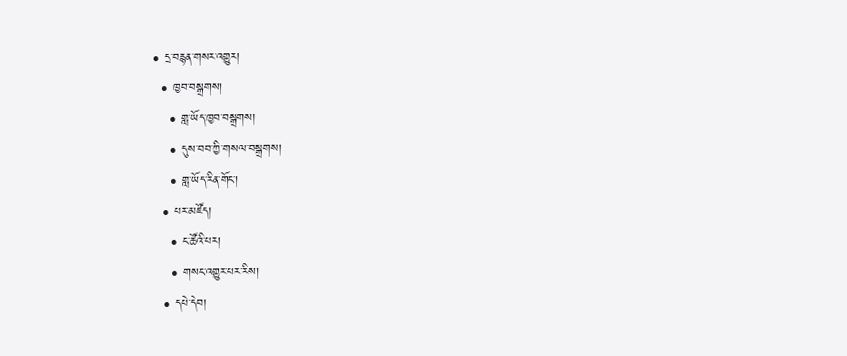• དྲ་བརྙན་གསར་འགྱུར།
  • ཁྱབ་བསྒྲགས།
    • གླ་ཡོད་ཁྱབ་བསྒྲགས།
    • དུས་བབ་ཀྱི་གསལ་བསྒྲགས།
    • གླ་ཡོད་རིན་གོང་།
  • པར་མཛོད།
    • ང་ཚོའི་པར།
    • གསང་འགྱུར་པར་རིས།
  • དཔེ་དེབ།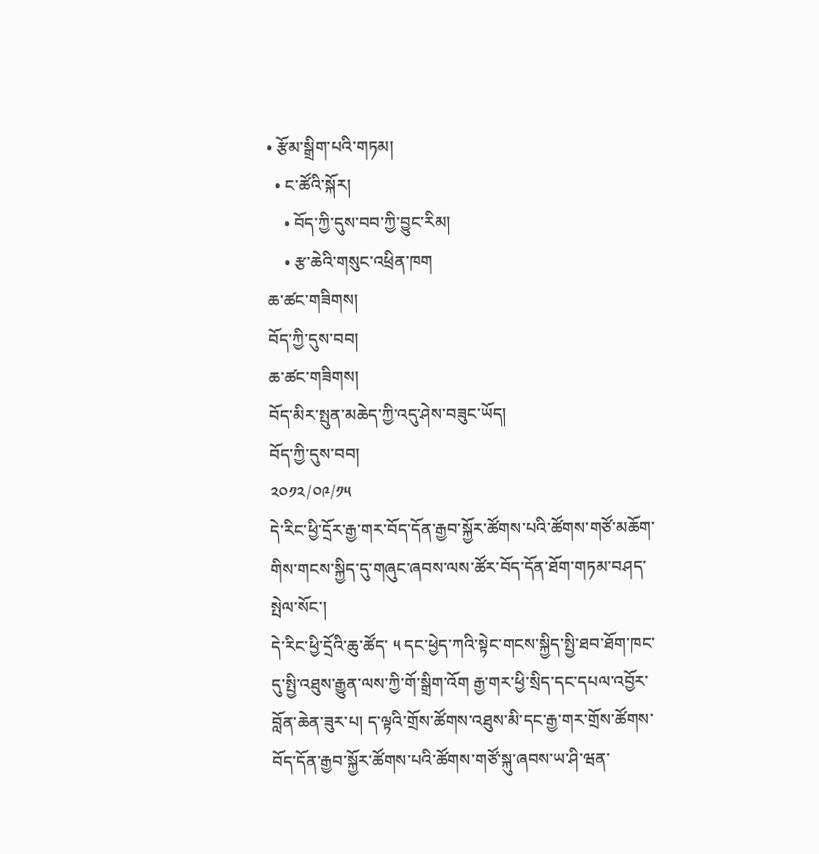• རྩོམ་སྒྲིག་པའི་གཏམ།
  • ང་ཚོའི་སྐོར།
    • བོད་ཀྱི་དུས་བབ་ཀྱི་བྱུང་རིམ།
    • རྩ་ཆེའི་གསུང་འཕྲིན་ཁག
ཆ་ཚང་གཟིགས།
བོད་ཀྱི་དུས་བབ།
ཆ་ཚང་གཟིགས།
བོད་མིར་སྤུན་མཆེད་ཀྱི་འདུ་ཤེས་བཟུང་ཡོད།
བོད་ཀྱི་དུས་བབ།
༢༠༡༢/༠༩/༡༥
དེ་རིང་ཕྱི་དྲོར་རྒྱ་གར་བོད་དོན་རྒྱབ་སྐྱོར་ཚོགས་པའི་ཚོགས་གཙོ་མཆོག་གིས་གངས་སྐྱིད་དུ་གཞུང་ཞབས་ལས་ཚོར་བོད་དོན་ཐོག་གཏམ་བཤད་སྤེལ་སོང་།
དེ་རིང་ཕྱི་དྲོའི་ཆུ་ཚོད་ ༥ དང་ཕྱེད་ཀའི་སྟེང་གངས་སྐྱིད་སྤྱི་ཐབ་ཐོག་ཁང་དུ་སྤྱི་འཐུས་རྒྱུན་ལས་ཀྱི་གོ་སྒྲིག་འོག རྒྱ་གར་ཕྱི་སྲིད་དང་དཔལ་འབྱོར་བློན་ཆེན་ཟུར་པ། ད་ལྟའི་གྲོས་ཚོགས་འཐུས་མི་དང་རྒྱ་གར་གྲོས་ཚོགས་བོད་དོན་རྒྱབ་སྐྱོར་ཚོགས་པའི་ཚོགས་གཙོ་སྐུ་ཞབས་ཡ་ཤི་ཝན་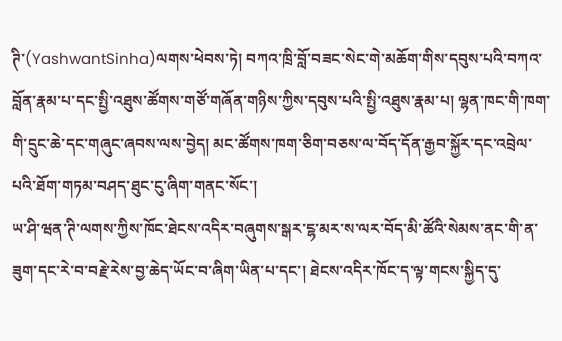ཊི་(YashwantSinha)ལགས་ཕེབས་ཏེ། བཀའ་ཁྲི་བློ་བཟང་སེང་གེ་མཆོག་གིས་དབུས་པའི་བཀའ་བློན་རྣམ་པ་དང་སྤྱི་འཐུས་ཚོགས་གཙོ་གཞོན་གཉིས་ཀྱིས་དབུས་པའི་སྤྱི་འཐུས་རྣམ་པ། ལྷན་ཁང་གི་ཁག་གི་དྲུང་ཆེ་དང་གཞུང་ཞབས་ལས་བྱེད། མང་ཚོགས་ཁག་ཅིག་བཅས་ལ་བོད་དོན་རྒྱབ་སྐྱོར་དང་འབྲེལ་པའི་ཐོག་གཏམ་བཤད་ཐུང་ངུ་ཞིག་གནང་སོང་།
ཡ་ཤི་ཝན་ཊི་ལགས་ཀྱིས་ཁོང་ཐེངས་འདིར་བཞུགས་སྒར་ངྷ་མར་ས་ལར་བོད་མི་ཚོའི་སེམས་ནང་གི་ན་ཟུག་དང་རེ་བ་བརྗེ་རེས་བྱ་ཆེད་ཡོང་བ་ཞིག་ཡིན་པ་དང་། ཐེངས་འདིར་ཁོང་ད་ལྟ་གངས་སྐྱིད་དུ་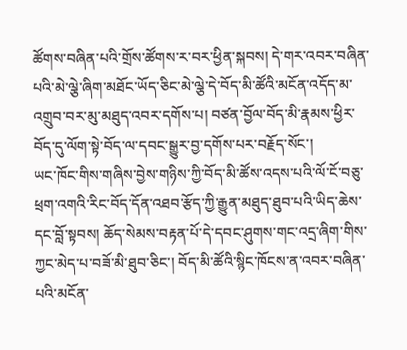ཚོགས་བཞིན་པའི་གྲོས་ཚོགས་ར་བར་ཕྱིན་སྐབས། དེ་གར་འབར་བཞིན་པའི་མེ་ལྕེ་ཞིག་མཐོང་ཡོད་ཅིང་མེ་ལྕེ་དེ་བོད་མི་ཚོའི་མངོན་འདོད་མ་འགྲུབ་བར་མུ་མཐུད་འབར་དགོས་པ། བཙན་བྱོལ་བོད་མི་རྣམས་ཕྱིར་བོད་དུ་ལོག་སྟེ་བོད་ལ་དབང་སྒྱུར་བྱ་དགོས་པར་བརྗོད་སོང་།
ཡང་ཁོང་གིས་གཞིས་བྱེས་གཉིས་ཀྱི་བོད་མི་ཚོས་འདས་པའི་ལོ་ངོ་བཅུ་ཕྲག་འགའི་རིང་བོད་དོན་འཐབ་རྩོད་ཀྱི་རྒྱུན་མཐུད་ཐུབ་པའི་ཡིད་ཆེས་དང་བློ་སྟབས། ཆོད་སེམས་བརྟན་པོ་དེ་དབང་ཤུགས་གང་འདྲ་ཞིག་གིས་ཀྱང་མེད་པ་བཟོ་མི་ཐུབ་ཅིང་། བོད་མི་ཚོའི་སྙིང་ཁོངས་ན་འབར་བཞིན་པའི་མངོན་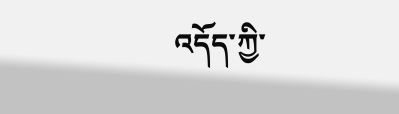འདོད་ཀྱི་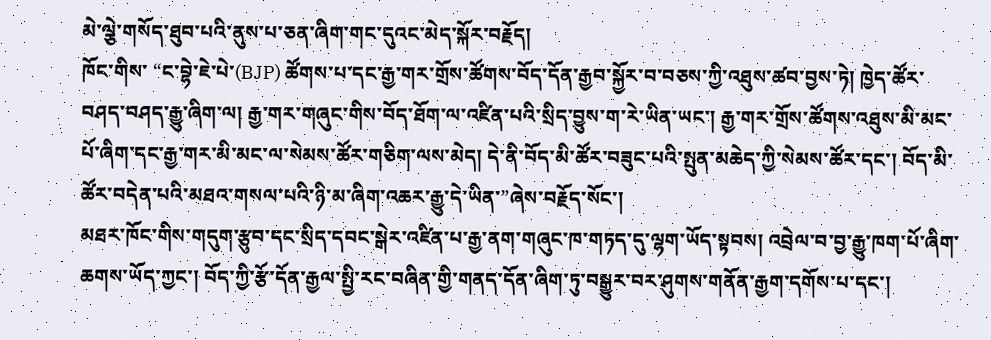མེ་ལྕེ་གསོད་ཐུབ་པའི་ནུས་པ་ཅན་ཞིག་གང་དུའང་མེད་སྐོར་བརྗོད།
ཁོང་གིས་ “ང་བྷེ་ཇེ་པེ་(BJP) ཚོགས་པ་དང་རྒྱ་གར་གྲོས་ཚོགས་བོད་དོན་རྒྱབ་སྐྱོར་བ་བཅས་ཀྱི་འཐུས་ཚབ་བྱས་ཏེ། ཁྱེད་ཚོར་བཤད་བཤད་རྒྱུ་ཞིག་ལ། རྒྱ་གར་གཞུང་གིས་བོད་ཐོག་ལ་འཛིན་པའི་སྲིད་བྱུས་ག་རེ་ཡིན་ཡང་། རྒྱ་གར་གྲོས་ཚོགས་འཐུས་མི་མང་པོ་ཞིག་དང་རྒྱ་གར་མི་མང་ལ་སེམས་ཚོར་གཅིག་ལས་མེད། དེ་ནི་བོད་མི་ཚོར་བཟུང་པའི་སྤུན་མཆེད་ཀྱི་སེམས་ཚོར་དང་། བོད་མི་ཚོར་བདེན་པའི་མཐའ་གསལ་པའི་ཉི་མ་ཞིག་འཆར་རྒྱུ་དེ་ཡིན་”ཞེས་བརྗོད་སོང་།
མཐར་ཁོང་གིས་གདུག་རྩུབ་དང་སྲིད་དབང་སྒེར་འཛིན་པ་རྒྱ་ནག་གཞུང་ཁ་གཏད་དུ་ལྷག་ཡོད་སྟབས། འབྲེལ་བ་བྱ་རྒྱུ་ཁག་པོ་ཞིག་ཆགས་ཡོད་ཀྱང་། བོད་ཀྱི་རྩོ་དོན་རྒྱལ་སྤྱི་རང་བཞིན་གྱི་གནད་དོན་ཞིག་ཏུ་བསྒྱུར་བར་ཤུགས་གནོན་རྒྱག་དགོས་པ་དང་།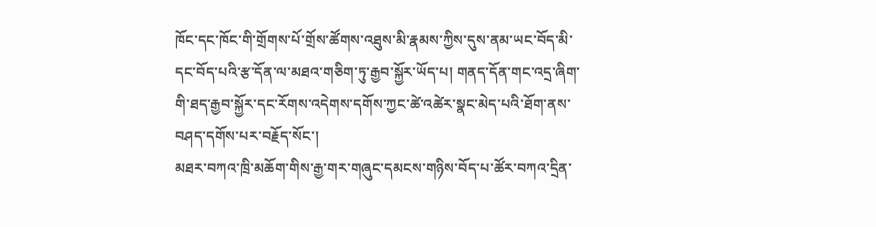ཁོང་དང་ཁོང་གི་གྲོགས་པོ་གྲོས་ཚོགས་འཐུས་མི་རྣམས་ཀྱིས་དུས་ནམ་ཡང་བོད་མི་དང་བོད་པའི་རྩ་དོན་ལ་མཐའ་གཅིག་ཏུ་རྒྱབ་སྐྱོར་ཡོད་པ། གནད་དོན་གང་འདྲ་ཞིག་གི་ཐད་རྒྱབ་སྐྱོར་དང་རོགས་འདེགས་དགོས་ཀྱང་ཚེ་འཚེར་སྣང་མེད་པའི་ཐོག་ནས་བཤད་དགོས་པར་བརྗོད་སོང་།
མཐར་བཀའ་ཁྲི་མཆོག་གིས་རྒྱ་གར་གཞུང་དམངས་གཉིས་བོད་པ་ཚོར་བཀའ་དྲིན་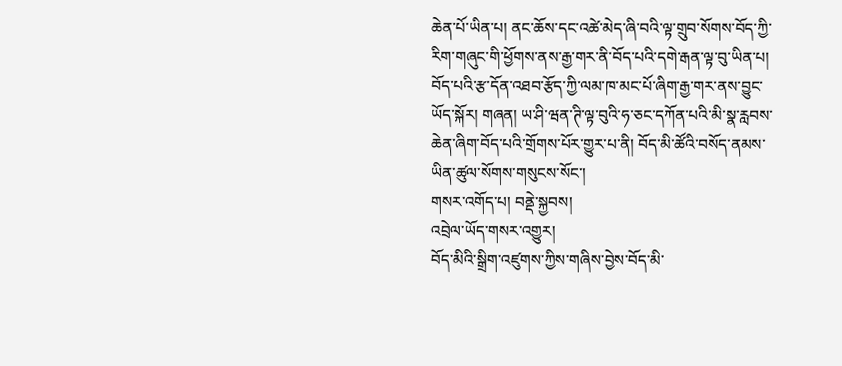ཆེན་པོ་ཡིན་པ། ནང་ཆོས་དང་འཚེ་མེད་ཞི་བའི་ལྟ་གྲུབ་སོགས་བོད་ཀྱི་རིག་གཞུང་གི་ཕྱོགས་ནས་རྒྱ་གར་ནི་བོད་པའི་དགེ་རྒན་ལྟ་བུ་ཡིན་པ། བོད་པའི་རྩ་དོན་འཐབ་རྩོད་ཀྱི་ལམ་ཁ་མང་པོ་ཞིག་རྒྱ་གར་ནས་བྱུང་ཡོད་སྐོར། གཞན། ཡ་ཤི་ཝན་ཊི་ལྟ་བུའི་ཧ་ཅང་དཀོན་པའི་མི་སྣ་རླབས་ཆེན་ཞིག་བོད་པའི་གྲོགས་པོར་གྱུར་པ་ནི། བོད་མི་ཚོའི་བསོད་ནམས་ཡིན་ཚུལ་སོགས་གསུངས་སོང་།
གསར་འགོད་པ། བནྡེ་སྐྱབས།
འབྲེལ་ཡོད་གསར་འགྱུར།
བོད་མིའི་སྒྲིག་འཛུགས་ཀྱིས་གཞིས་བྱེས་བོད་མི་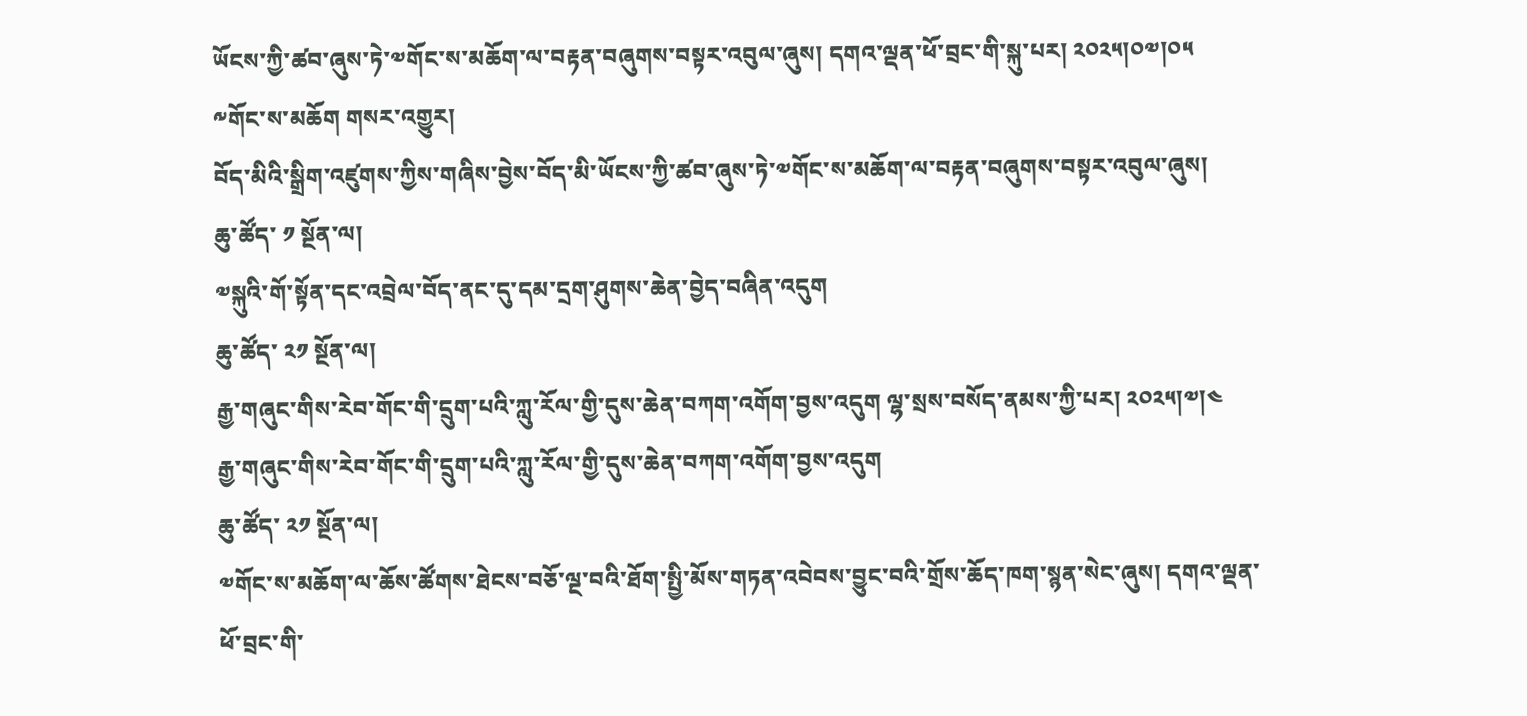ཡོངས་ཀྱི་ཚབ་ཞུས་ཏེ་༧གོང་ས་མཆོག་ལ་བརྟན་བཞུགས་བསྟར་འབུལ་ཞུས། དགའ་ལྡན་ཕོ་བྲང་གི་སྐུ་པར། ༢༠༢༥།༠༧།༠༥
༸གོང་ས་མཆོག གསར་འགྱུར།
བོད་མིའི་སྒྲིག་འཛུགས་ཀྱིས་གཞིས་བྱེས་བོད་མི་ཡོངས་ཀྱི་ཚབ་ཞུས་ཏེ་༧གོང་ས་མཆོག་ལ་བརྟན་བཞུགས་བསྟར་འབུལ་ཞུས།
ཆུ་ཚོད་ ༡ སྔོན་ལ།
༧སྐུའི་གོ་སྟོན་དང་འབྲེལ་བོད་ནང་དུ་དམ་དྲག་ཤུགས་ཆེན་བྱེད་བཞིན་འདུག
ཆུ་ཚོད་ ༢༡ སྔོན་ལ།
རྒྱ་གཞུང་གིས་རེབ་གོང་གི་དྲུག་པའི་ཀླུ་རོལ་གྱི་དུས་ཆེན་བཀག་འགོག་བྱས་འདུག ལྷ་སྲས་བསོད་ནམས་ཀྱི་པར། ༢༠༢༥།༧།༤
རྒྱ་གཞུང་གིས་རེབ་གོང་གི་དྲུག་པའི་ཀླུ་རོལ་གྱི་དུས་ཆེན་བཀག་འགོག་བྱས་འདུག
ཆུ་ཚོད་ ༢༡ སྔོན་ལ།
༧གོང་ས་མཆོག་ལ་ཆོས་ཚོགས་ཐེངས་བཅོ་ལྔ་བའི་ཐོག་སྤྱི་མོས་གཏན་འབེབས་བྱུང་བའི་གྲོས་ཆོད་ཁག་སྙན་སེང་ཞུས། དགའ་ལྡན་ཕོ་བྲང་གི་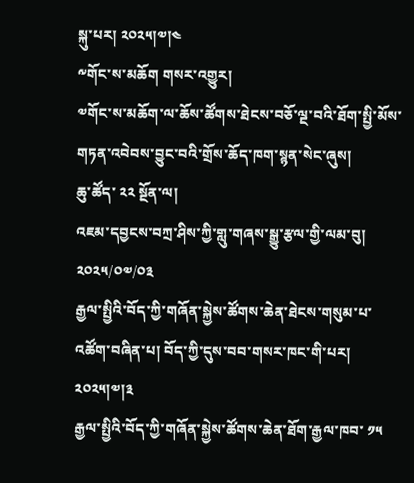སྐུ་པར། ༢༠༢༥།༧།༤
༸གོང་ས་མཆོག གསར་འགྱུར།
༧གོང་ས་མཆོག་ལ་ཆོས་ཚོགས་ཐེངས་བཅོ་ལྔ་བའི་ཐོག་སྤྱི་མོས་གཏན་འབེབས་བྱུང་བའི་གྲོས་ཆོད་ཁག་སྙན་སེང་ཞུས།
ཆུ་ཚོད་ ༢༢ སྔོན་ལ།
འཇམ་དབྱངས་བཀྲ་ཤིས་ཀྱི་གླུ་གཞས་སྒྱུ་རྩལ་གྱི་ལམ་བུ།
༢༠༢༥/༠༧/༠༣
རྒྱལ་སྤྱིའི་བོད་ཀྱི་གཞོན་སྐྱེས་ཚོགས་ཆེན་ཐེངས་གསུམ་པ་འཚོག་བཞིན་པ། བོད་ཀྱི་དུས་བབ་གསར་ཁང་གི་པར། ༢༠༢༥།༧།༣
རྒྱལ་སྤྱིའི་བོད་ཀྱི་གཞོན་སྐྱེས་ཚོགས་ཆེན་ཐོག་རྒྱལ་ཁབ་ ༡༥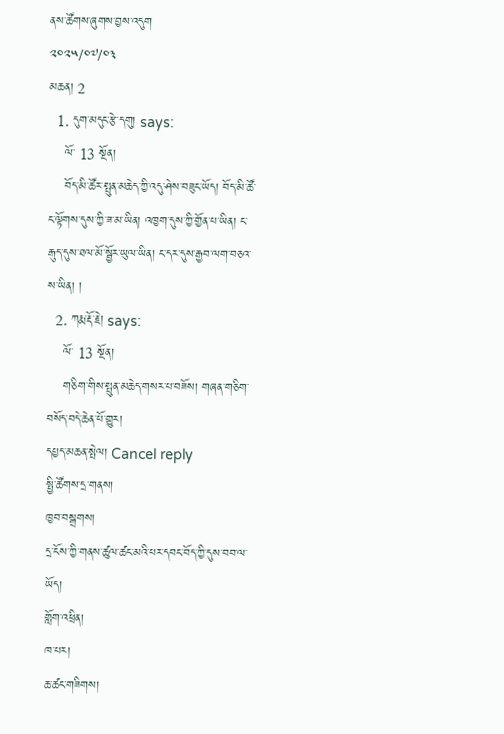ནས་ཚོགས་ཞུགས་བྱས་འདུག
༢༠༢༥/༠༧/༠༣
མཆན། 2
  1. དུག་མདུང་རྩེ་དགུ། says:
    ལོ་ 13 སྔོན།
    བོད་མི་ཚོར་སྤུན་མཆེད་ཀྱི་འདུ་ཤེས་བཟུང་ཡོད། བོད་མི་ཚོ་ང་ལྟོགས་དུས་ཀྱི་ཟ་མ་ཡིན། འཁྱག་དུས་ཀྱི་གྱོན་པ་ཡིན། ང་རྒུད་དུས་ཐལ་མོ་སྦྱོར་ཡུལ་ཡིན། ང་དར་དུས་རྒྱབ་ལག་བཅའ་ས་ཡིན། །
  2. ཀརྨ་རྡོ་རྗེ། says:
    ལོ་ 13 སྔོན།
    གཅིག་གིས་སྤུན་མཆེད་གསར་པ་བཟོས། གཞན་གཅིག་བསོད་བདེ་ཆེན་པོ་གྱུར།
དཔྱད་མཆན་སྤེལ། Cancel reply
སྤྱི་ཚོགས་དྲ་གནས།
ཁྱབ་བསྒྲགས།
དྲ་ངོས་ཀྱི་གནས་ཚུལ་ཚང་མའི་པར་དབང་བོད་ཀྱི་དུས་བབ་ལ་ཡོད།
གློག་འཕྲིན།
ཁ་པར།
ཆ་ཚང་གཟིགས།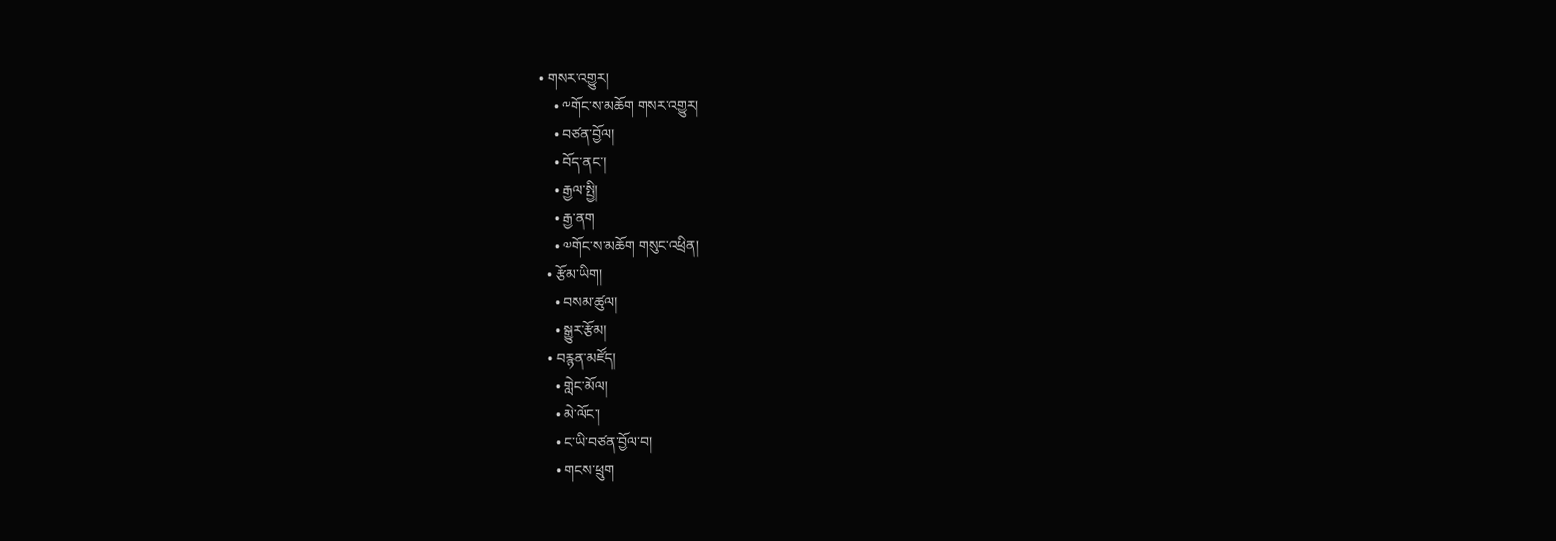• གསར་འགྱུར།
    • ༸གོང་ས་མཆོག གསར་འགྱུར།
    • བཙན་བྱོལ།
    • བོད་ནང་།
    • རྒྱལ་སྤྱི།
    • རྒྱ་ནག
    • ༧གོང་ས་མཆོག གསུང་འཕྲིན།
  • རྩོམ་ཡིག།
    • བསམ་ཚུལ།
    • སྒྱུར་རྩོམ།
  • བརྙན་མཛོད།
    • གླེང་མོལ།
    • མེ་ལོང་།
    • ང་ཡི་བཙན་བྱོལ་བ།
    • གངས་ཕྲུག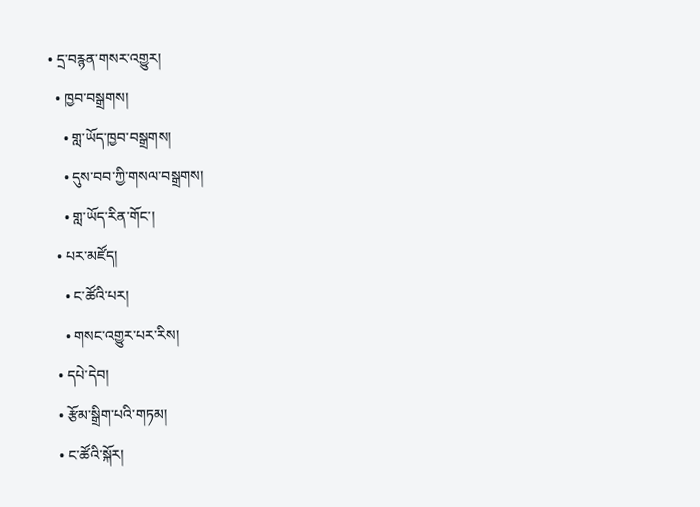• དྲ་བརྙན་གསར་འགྱུར།
  • ཁྱབ་བསྒྲགས།
    • གླ་ཡོད་ཁྱབ་བསྒྲགས།
    • དུས་བབ་ཀྱི་གསལ་བསྒྲགས།
    • གླ་ཡོད་རིན་གོང་།
  • པར་མཛོད།
    • ང་ཚོའི་པར།
    • གསང་འགྱུར་པར་རིས།
  • དཔེ་དེབ།
  • རྩོམ་སྒྲིག་པའི་གཏམ།
  • ང་ཚོའི་སྐོར།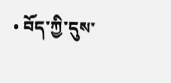• བོད་ཀྱི་དུས་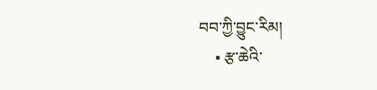བབ་ཀྱི་བྱུང་རིམ།
    • རྩ་ཆེའི་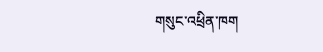གསུང་འཕྲིན་ཁག